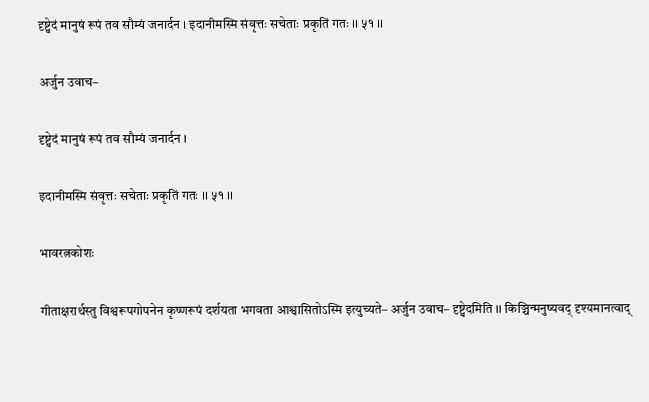दृष्ट्वेदं मानुषं रूपं तव सौम्यं जनार्दन । इदानीमस्मि संवृत्तः सचेताः प्रकृतिं गतः ।। ५१ ।।

अर्जुन उवाच–

दृष्ट्वेदं मानुषं रूपं तव सौम्यं जनार्दन ।

इदानीमस्मि संवृत्तः सचेताः प्रकृतिं गतः ।। ५१ ।।

भावरत्नकोशः

गीताक्षरार्थस्तु विश्वरूपगोपनेन कृष्णरूपं दर्शयता भगवता आश्वासितोऽस्मि इत्युच्यते– अर्जुन उवाच– दृष्ट्वेदमिति ।। किञ्चिन्मनुष्यवद् दृश्यमानत्वाद्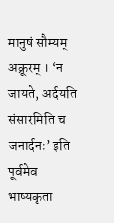मानुषं सौम्यम् अक्रूरम् । ‘न जायते, अर्दयति संसारमिति च जनार्दनः’ इति पूर्वमेव भाष्यकृता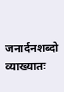जनार्दनशब्दो व्याख्यातः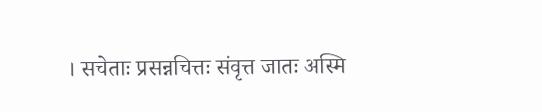। सचेताः प्रसन्नचित्तः संवृत्त जातः अस्मि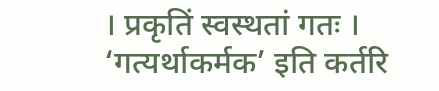। प्रकृतिं स्वस्थतां गतः । ‘गत्यर्थाकर्मक’ इति कर्तरि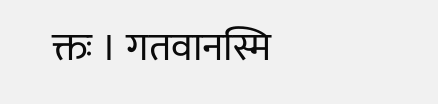क्तः । गतवानस्मि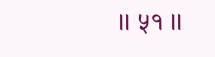।। ५१ ।।